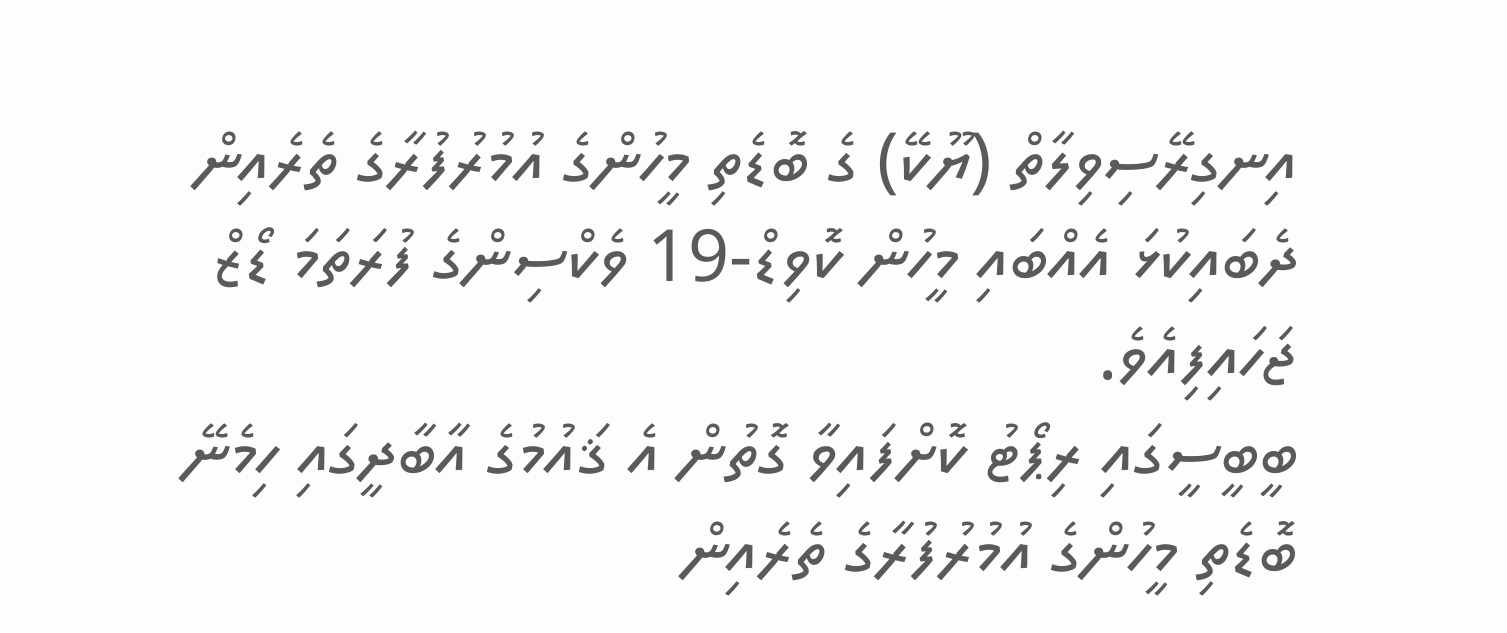އިނގިރޭސިވިލާތް (ޔޫކޭ) ގެ ބޮޑެތި މީހުންގެ އުމުރުފުރާގެ ތެރެއިން ދެބައިކުޅަ އެއްބައި މީހުން ކޮވިޑް-19 ވެކްސިންގެ ފުރަތަމަ ޑޯޒް ޖަހައިފިއެވެ.
ބީބީސީގައި ރިޕޯޓު ކޮށްފައިވާ ގޮތުން އެ ޤައުމުގެ އާބާދީގައި ހިމެނޭ ބޮޑެތި މީހުންގެ އުމުރުފުރާގެ ތެރެއިން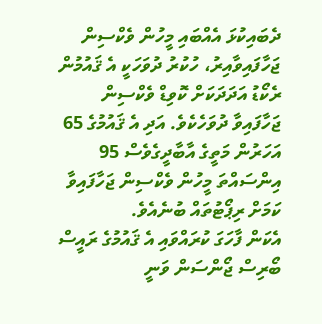ދެބައިކުޅަ އެއްބައި މީހުން ވެކްސިން ޖަހާފައިވާއިރު، ހުކުރު ދުވަހަކީ އެ ޤައުމުން ރެކޯޑު އަދަދަކަށް ކޮވިޑް ވެކްސިން ޖަހާފައިވާ ދުވަހެކެވެ. އަދި އެ ޤައުމުގެ 65 އަހަރުން މަތީގެ އާބާދީގެވެސް 95 އިންސައްތަ މީހުން ވެކްސިން ޖަހާފައިވާ ކަމަށް ރިޕޯޓުތައް ބުނެއެވެ.
އެކަން ފާހަގަ ކުރައްވައި އެ ޤައުމުގެ ރައީސް ބޯރިސް ޖޯންސަން ވަނީ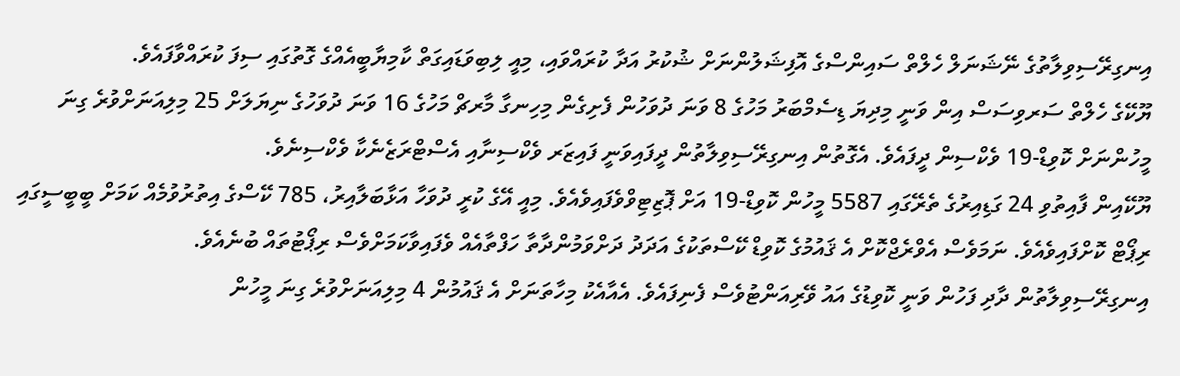އިނގިރޭސިވިލާތުގެ ނޭޝަނަލް ހެލްތް ސައިންސްގެ އޮފިޝަލުންނަށް ޝުކުރު އަދާ ކުރައްވައި، މިއީ ލިބިވަޑައިގަތް ކާމިޔާބީއެއްގެ ގޮތުގައި ސިފަ ކުރައްވާފައެވެ.
ޔޫކޭގެ ހެލްތް ސަރވިސަސް އިން ވަނީ މިދިޔަ ޑިސެމްބަރު މަހުގެ 8 ވަނަ ދުވަހުން ފެށިގެން މިހިނގާ މާރޗް މަހުގެ 16 ވަނަ ދުވަހުގެ ނިޔަލަށް 25 މިލިއަނަށްވުރެ ގިނަ މީހުންނަށް ކޮވިޑް-19 ވެކްސިން ދީފައެވެ. އެގޮތުން އިނގިރޭސިވިލާތުން ދީފައިވަނީ ފައިޒަރ ވެކްސިނާއި އެސްޓްރަޒެނެކާ ވެކްސިނެވެ.
ޔޫކޭއިން ފާއިތުވި 24 ގަޑިއިރުގެ ތެރޭގައި 5587 މީހުން ކޮވިޑް-19 އަށް ޕޮޒިޓިވްވެފައިވެއެވެ. މިއީ އޭގެ ކުރީ ދުވަހާ އަޅާބަލާއިރު، 785 ކޭސްގެ އިތުރުވުމެއް ކަމަށް ބީބީސީގައި ރިޕޯޓް ކޮށްފައިވެއެވެ. ނަމަވެސް އެވްރެޖްކޮށް އެ ޤައުމުގެ ކޮވިޑް ކޭސްތަކުގެ އަދަދު ދަށްވަމުންދާތާ ހަފްތާއެއް ވެފައިވާކަމަށްވެސް ރިޕޯޓުތައް ބުނެއެވެ.
އިނގިރޭސިވިލާތުން ދާދި ފަހުން ވަނީ ކޮވިޑުގެ އައު ވޭރިއަންޓުވެސް ފެނިފައެވެ. އެއާއެކު މިހާތަނަށް އެ ޤައުމުން 4 މިލިއަނަށްވުރެ ގިނަ މީހުން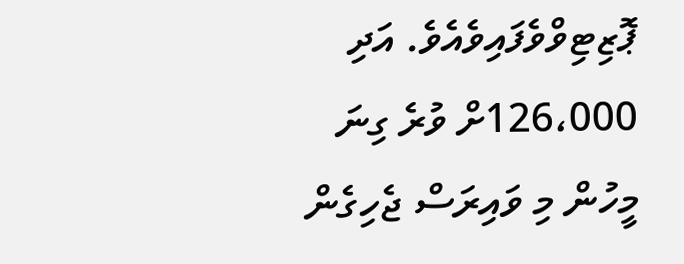ޕޮޒިޓިވްވެފައިވެއެވެ. އަދި 126،000ށް ވުރެ ގިނަ މީހުން މި ވައިރަސް ޖެހިގެން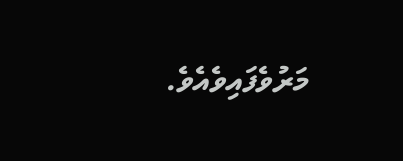މަރުވެފައިވެއެވެ.